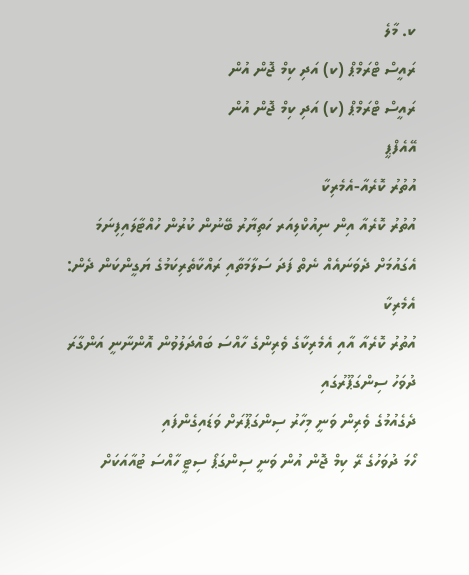ކ. މާލެ
ރައީސް ޓްރަމްޕް (ކ) އަދި ކިމް ޖޮން އުން
ރައީސް ޓްރަމްޕް (ކ) އަދި ކިމް ޖޮން އުން
އޭއެފްޕީ
އުތުރު ކޮރެއާ-އެމެރިކާ
އުތުރު ކޮރެއާ އިން ނިއުކްލިއަރ ހަތިޔާރު ބޭނުން ކުރުން ހުއްޓާލައިފިނަމަ އެގައުމަށް ދެވަނައެއް ނެތް ފަދަ ސަލާމަތާއި ރައްކާތެރިކަމުގެ ޔަގީންކަން ދެން: އެމެރިކާ
އުތުރު ކޮރެއާ އާއި އެމެރިކާގެ ވެރިންގެ ހާއްސަ ބައްދަލުވުން އޮންނާނީ އަންގާރަ ދުވަހު ސިންގަޕޫރުގައި
ދެގެއުމުގެ ވެރިން ވަނީ މިހާރު ސިންގަޕޫރަށް ވަޑައިގެންފައި
ހޯމަ ދުވަހުގެ ރޭ ކިމް ޖޮން އުން ވަނީ ސިންގަޕޯ ސިޓީ ހާއްސަ ޓުއާއަކަށް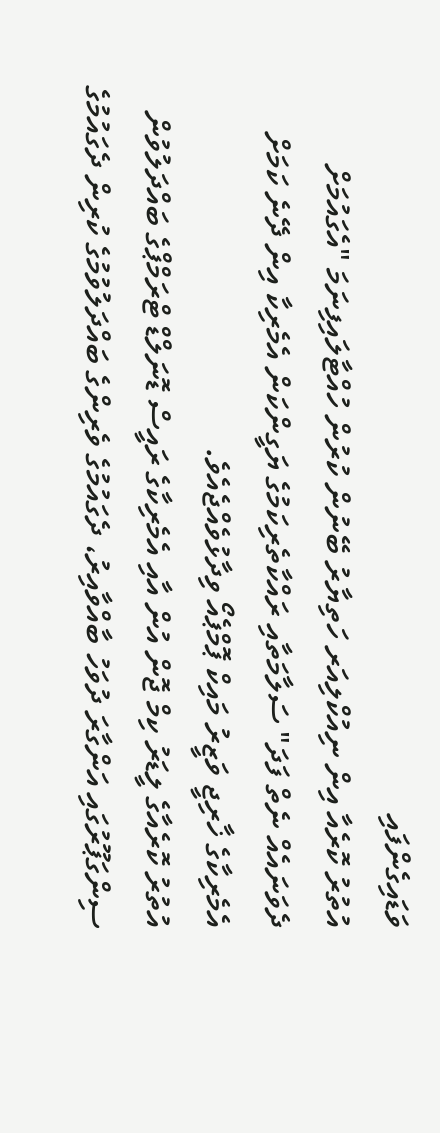ވަޑައިގެންފައި
އުތުރު ކޮރެއާ އިން ނިއުކްލިއަރ ހަތިޔާރު ބޭނުން ކުރުން ހުއްޓާލައިފިނަމަ "އެގައުމަށް ދެވަނައެއް ނެތް ފަދަ" ސަލާމަތާއި ރައްކާތެރިކަމުގެ ޔަގީންކަން އެމެރިކާ އިން ދޭނެ ކަމަށް އެމެރިކާގެ ޚާރިޖީ ވަޒީރު މައިކް ޕޮމްޕެއޯ ވިދާޅުވެއްޖެއެވެ.
އުތުރު ކޮރެއާގެ ލީޑަރު ކިމް ޖޮން އުން އާއި އެމެރިކާގެ ރައީސް ޑޮނަލްޑް ޓްރަމްޕްގެ ބައްދަލުވުން ސިންގަޕޫރުގައި އަންގާރަ ދުވަހު ބާއްވާއިރު، ދެގައުމުގެ ވެރިންގެ ބައްދަލުވުމުގެ ކުރިން ދެގައުމުގެ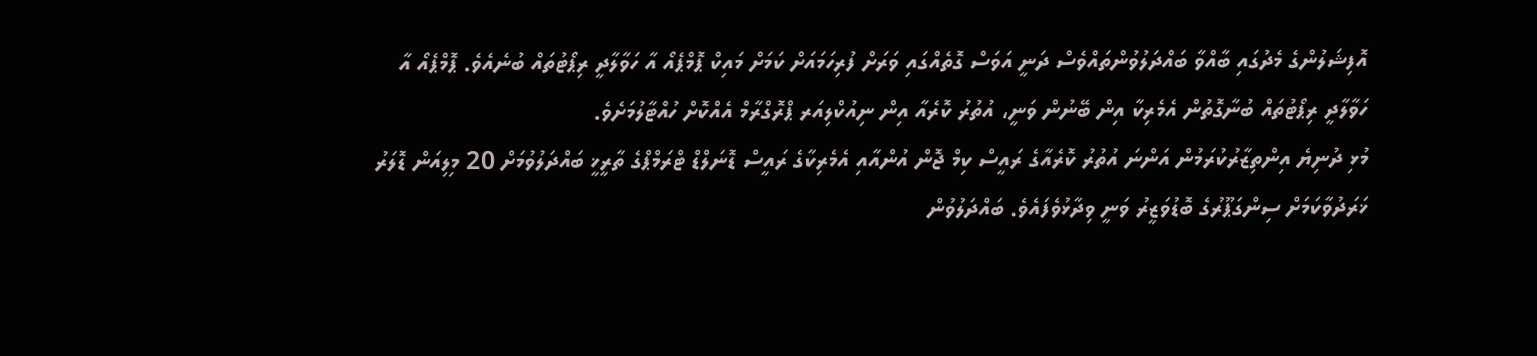އޮފިޝަލުންގެ މެދުގައި ބާއްވާ ބައްދަލުވުންތައްވެސް ދަނީ އަވަސް ގޮތެއްގައި ވަރަށް ފުރިހަމައަށް ކަމަށް މައިކް ޕޮމްޕެއޯ އާ ހަވާލާދީ ރިޕޯޓުތައް ބުނެއެވެ. ޕޮމްޕެއޯ އާ ހަވާލާދީ ރިޕޯޓުތައް ބުނާގޮތުން އެމެރިކާ އިން ބޭނުން ވަނީ، އުތުރު ކޮރެއާ އިން ނިއުކްލިއަރ ޕްރޮގްރާމް އެއްކޮށް ހުއްޓާލުމަށެވެ.
މުޅި ދުނިޔެ އިންތިޒާރުކުރަމުން އަންނަ އުތުރު ކޮރެއާގެ ރައީސް ކިމް ޖޮން އުންއާއި އެމެރިކާގެ ރައީސް ޑޮނަލްޑް ޓްރަމްޕްގެ ތާރީޚީ ބައްދަލުވުމަށް 20 މިލިއަން ޑޮލަރު ޚަރަދުވާކަމަށް ސިންގަޕޫރުގެ ބޮޑުވަޒީރު ވަނީ ވިދާޅުވެފައެވެ. ބައްދަލުވުން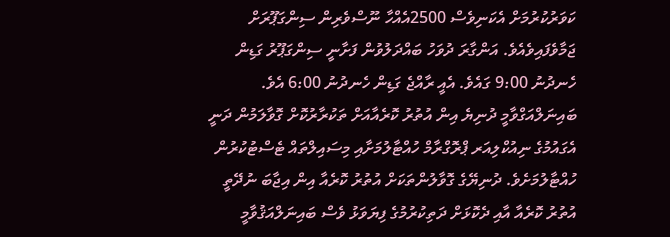ކަވަރުކުރުމަށް އެކަނިވެސް 2500އެއްހާ ނޫސްވެރިން ސިންގަޕޫރަށް ޖަމާވެފައިވެއެވެ. އަންގާރަ ދުވަހު ބައްދަލުވުން ފަށާނީ ސިންގަޕޫރު ގަޑިން ހެނދުނު 9:00 ގައެވެ. އެއީ ރާއްޖެ ގަޑިން ހެނދުނު 6:00 އެވެ.
ބައިނަލްއަގްވާމީ ދުނިޔެ އިން އުތުރު ކޮރެއާއަށް ތަކުރާރުކޮށް ގޮވާލަމުން ދަނީ އެގައުމުގެ ނިއުކްލިއަރ ޕްރޮގްރާމް ހުއްޓާލުމަށާއި މިސައިލްތައް ޓެސްޓުކުރުން ހުއްޓާލުމަށެވެ. ދުނިޔޭގެ ގޮވާލުންތަކަށް އުތުރު ކޮރެއާ އިން އިޖާބަ ނުދޭތީ އުތުރު ކޮރެއާ އާއި ދެކޮޅަށް ދަތިކުރުމުގެ ފިޔަވަޅު ވެސް ބައިނަލްއަޤުވާމީ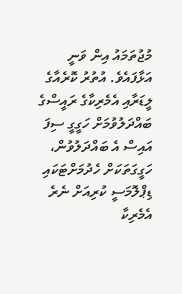މުޖުތަމައު އިން ވަނީ އަޅާފައެވެ. އުތުރު ކޮރެއާގެ ލީޑަރާއި އެމެރިކާގެ ރައީސްގެ ބައްދަލުވުމަށް ހަގީގީ ސިފަ އައިސް އެ ބައްދަލުވުން، ހަގީގަތަކަށް ހެދުމަށްޓަކައި ޑިޕްލޮމަސީ ކުރިއަށް ނެރެ އެމެރިކާ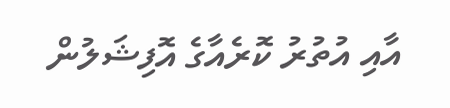އާއި އުތުރު ކޮރެއާގެ އޮފިޝަލުން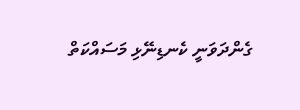ގެންދަވަނީ ކެނޑިނޭޅި މަސައްކަތް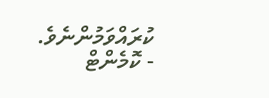ކުރައްވަމުންނެވެ.
- ކޮމެންޓް